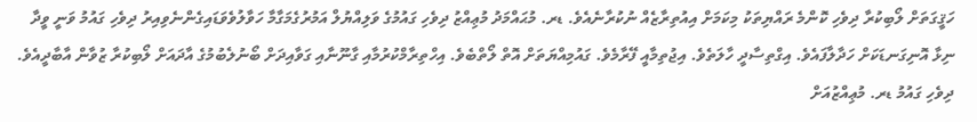ހަޤީގަތަށް ލޯބިކުރާ ދިވެހި ކޮންމެ ރައްޔިތަކު މިކަމަށް އިއުތިރާޒެއް ނުކުރާނެއެވެ. ޑރ. މުޙައްމަދު މުޢިއްޒު ދިވެހި ގައުމުގެ ވަލިއްޔުލް އަމުރުގެމަގާމާ ހަވާލުވެވަޑައިގެންނެވިއިރު ދިވެހި ގައުމު ވަނީ ވީދާ ނިޅާ އޮނިގަނޑަކަށް ހަދާލާފައެވެ. އިގްތިސާދީ ހާލަތެވެ. އިޖުތިމާއީ ފޭރާމެވެ. ގައުމިއްޔަތަށް އޮތް ލޯތްބެވެ. އިހްތިރާމްކުރުމާއި ގާނޫނާއި ގަވާއިދަށް ބޯނުލެބުމުގެ އާދައަށް ލޯބިކުރާ ޒުވާން އާބާދީއެވެ.
ދިވެހި ގައުމު ޑރ. މުޢިއްޒުއަށް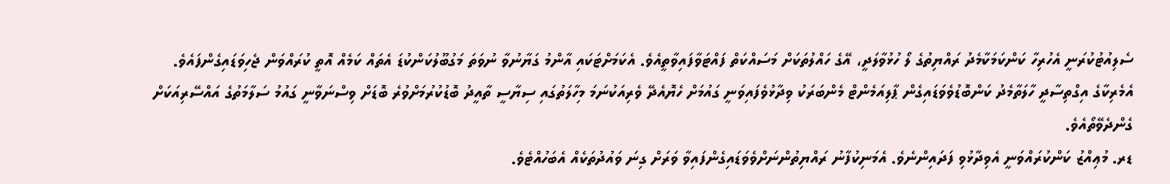ސެލިއުޓުކުރަނީ އެހުރިހާ ކަންކަމަކާމެދު ރައްޔިތުގެ ލޯ ހުޅުވާލަދީ، އޭގެ ހައްލުތަކަށް މަސައްކަތް ފައްޓަވާފައިވާތީއެވެ. އެކަމަށްޓަކައި އާންމު ގަޔާނުވާ ނުވަތަ މަގުބޫލުކަންކުޑަ އެތައް ކަމެއް އޮތީ ކުރައްވަން ޖެހިވަޑައިގެންފައެވެ.
އެމެރިކާގެ އިގްތިސާދީ ހާލަތާމެދު ކަންބޮޑުވެވަޑައިގެން ޕާލިއަމެންޓް މެންބަރަކު ވިދާޅުވެފައިވަނީ ގައުމަށް ހެޔޮއެދޭ ވެރިއަކުނަމަ މިހާލަތުގައި ސިޔާސީ ތާއީދު ބޮޑުކުރުމަށްވުރެ ބޮޑަށް ވިސްނަވާނީ ގައުމު ސަލާމަތުގެ އައްސޭރިއަކަށް ގެންދެވޭތޯއެވެ.
ޑރ. މުޢިއްޒު ކަންކުރައްވަނީ އެވިދާޅުވި ފަދައިންނެވެ. އެމަނިކުފާނު ރައްޔިތުންނަށްވެވަޑައިގެންފައިވާ ވަރަށް ގިނަ ވައުދުތަކެއް އެބަހުއްޓެވެ.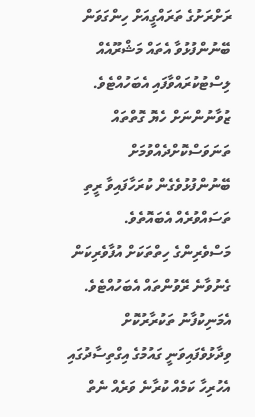ރަށްރަށުގެ ތަރައްގީއަށް ހިންގަވަން ބޭނުންފުޅުވާ އެތައް މަޝްރޫއެއް ލިސްޓުކުރައްވާފައި އެބަހުއްޓެވެ. ޒުވާނުންނަށް ހެޔޮ ގޮތްތައް ތަނަވަސްކޮށްދެއްވުމަށް ބޭނުންފުޅުވެގެން ކުރަހާފައިވާ ރީތި ތަސައްވުރެއް އެބައޮތެވެ. މަސްވެރިންގެ ހިތްތަކަށް އުފާވެރިކަން ގެނުވާނެ ރޭވުންތައް އެބަހުއްޓެވެ.
އެމަނިކުފާނު ތަކުރާރުކޮށް ވިދާޅުވެފައިވަނީ ގައުމުގެ އިގްތިސާދުގައި އެހުރިހާ ކަމެއް ކުރާނެ ވަރެއް ނެތް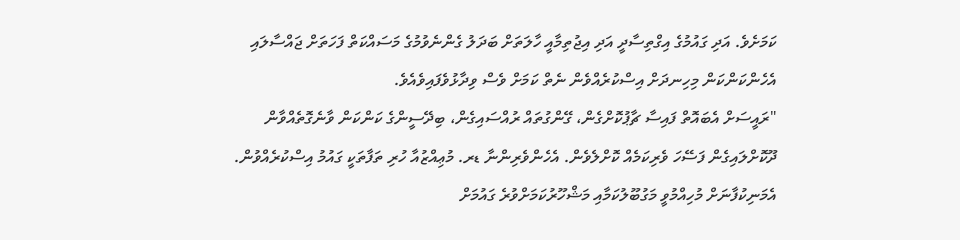ކަމަށެވެ. އަދި ގައުމުގެ އިގްތިސާދީ އަދި އިޖުތިމާއީ ހާލަތަށް ބަދަލު ގެންނެވުމުގެ މަސައްކަތް ފަހަތަށް ޖައްސާލައި އެހެންކަންކަން މިހިނދަށް އިސްކުރެއްވެން ނެތް ކަމަށް ވެސް ވިދާޅުވެފައިވެއެވެ.
"ރައީސަށް އެބައޮތް ފައިސާ ޗާޕުކޮށްގެން، ގޭންގުތައް ރުއްސައިގެން، ބިދޭސީންގެ ކަންކަން ވާނެގޮތެއްވާން ދޫކޮށްލައިގެން ފަސޭހަ ވެރިކަމެއް ކޮށްލެވެން. އެހެންވެރިންނާ ޑރ. މުޢިއްޒުއާ ހުރި ތަފާތަކީ ގައުމު އިސްކުރެއްވުން. އެމަނިކުފާނަށް މުހިއްމުވީ މަގުބޫލުކަމާއި މަޝްހޫރުކަމަށްވުރެ ގައުމަށް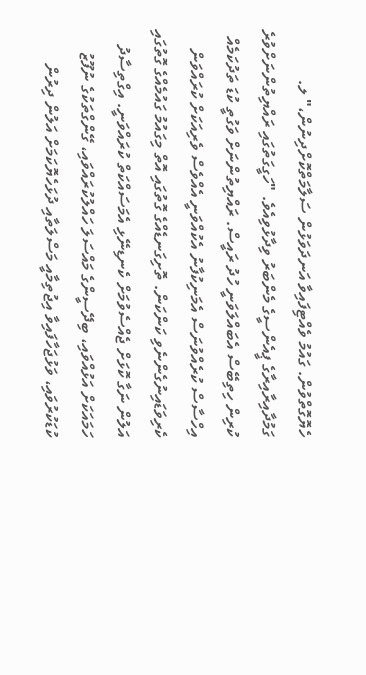ހެޔޮގޮތްވުން. ގައުމު ވެއްޓިފައިވާ އަނދަވަޅުން ސަލާމަތްކޮށްދިނުން،" ލ. ގަމުދާއިރާއިރާގެ ޕީއެންސީގެ މެންބަރު ވިދާޅުވިއެވެ. "ހަގީގަތުގައި ރައްޔިތުންނަށްވުރެ ކުރިން ހިތިބޭސް އެބައްލަވަނީ ހުދު ރައީސް. ރައްޔިތުންނަށް ވަގުތީ ކުޑަ ތަދުކަމެއް އިހްސާސް ކުރެއްވުނަސް އެމަނިކުފާނު އެކުއްވަނީ އެއްވެސް ވެރިއަކަށް ކުރައްވަން ކެރިވަޑައިނުގެންނެވި ކަންކަން. ތޮށިގަނޑެއްގެ ގޮތުގައި އޮތް މިގައުމު ގައުމެއްގެ ގޮތުގައި އަލުން ނަގާ ކޮޅަށް ޖެއްސެވުމަށް ކެނޑިނޭޅި އެމަސައްކަތް ކުރައްވަނީ. އިގްތިސާދު ހަމައަކަށް އަޅުއްވައި، ބިދޭސީންގެ މައްސަލަ ހައްލުކުރައްވައި، ގޭންގްތަކުގެ ނުފޫޒު ކުޑަކުރުވައި، ވަޅުޖަހާފައިވާ އިޖުތިމާއީ މަސްލަތާއި ދުޅަހެޔޮކަމަށް އަލުން ދިރުން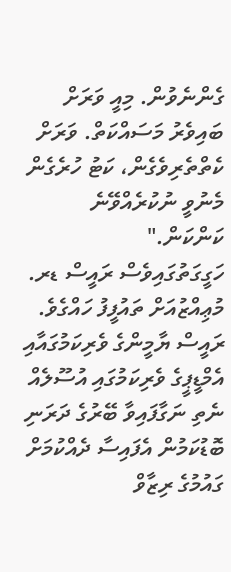ގެންނެވުން. މިއީ ވަރަށް ބައިވެރު މަސައްކަތް. ވަރަށް ކެތްތެރިވެގެން، ކަޓު ހުރެގެން މެނުވީ ނުކުރެއްވޭނެ ކަންކަން."
ހަގީގަތުގައިވެސް ރައީސް ޑރ. މުޢިއްޒުއަށް ތައުފީފު ހައްގެވެ. ރައީސް ޔާމީންގެ ވެރިކަމުގައާއި އެމްޑީޕީގެ ވެރިކަމުގައި އުސޫލެއް ނެތި ނަގާފައިވާ ބޭރުގެ ދަރަނި ބޮޑުކަމުން އެފައިސާ ދެއްކުމަށް ގައުމުގެ ރިޒާވް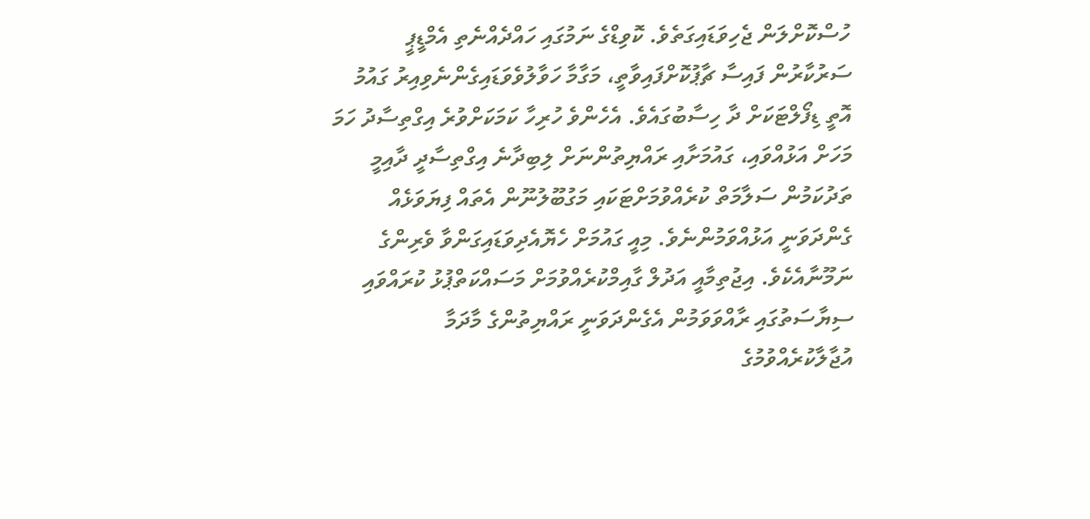ހުސްކޮށްލަން ޖެހިވަޑައިގަތެވެ. ކޮވިޑްގެ ނަމުގައި ހައްދެއްނެތި އެމްޑީޕީ ސަރުކާރުން ފައިސާ ޗާޕުކޮށްފައިވާތީ، މަގާމާ ހަވާލުވެވަޑައިގެންނެވިއިރު ގައުމު އޮތީ ޑިފޯލްޓަކަށް ދާ ހިސާބުގައެވެ. އެހެންވެ ހުރިހާ ކަމަކަށްވުރެ އިގްތިސާދު ހަމަ މަހަށް އަޅުއްވައި، ގައުމަށާއި ރައްޔިތުންނަށް ލިބިދާނެ އިގްތިސާދީ ދާއިމީ ތަދުކަމުން ސަލާމަތް ކުރެއްވުމަށްޓަކައި މަގުބޫލުނޫން އެތައް ފިޔަވަޅެއް ގެންދަވަނީ އަޅުއްވަމުންނެވެ. މިއީ ގައުމަށް ހެޔޮއެދިވަޑައިގަންވާ ވެރިންގެ ނަމޫނާއެކެވެ. އިޖުތިމާއީ އަދުލް ގާއިމްކުރެއްވުމަށް މަސައްކަތްޕުޅު ކުރައްވައި ސިޔާސަތުގައި ރާއްވަވަމުން އެގެންދަވަނީ ރައްޔިތުންގެ މާދަމާ އުޖާލާކުރެއްވުމުގެ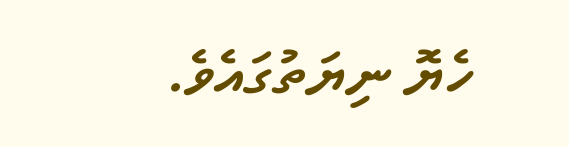ހެޔޮ ނިޔަތުގައެވެ.